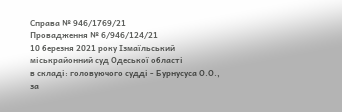Справа № 946/1769/21
Провадження № 6/946/124/21
10 березня 2021 року Ізмаїльський міськрайонний суд Одеської області
в складі: головуючого судді - Бурнусуса О.О.,
за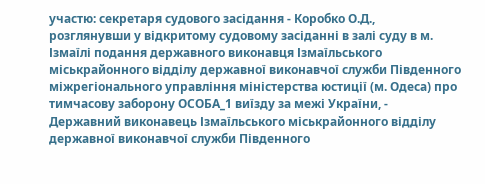участю: секретаря судового засідання - Коробко О.Д.,
розглянувши у відкритому судовому засіданні в залі суду в м. Ізмаїлі подання державного виконавця Ізмаїльського міськрайонного відділу державної виконавчої служби Південного міжрегіонального управління міністерства юстиції (м. Одеса) про тимчасову заборону ОСОБА_1 виїзду за межі України, -
Державний виконавець Ізмаїльського міськрайонного відділу державної виконавчої служби Південного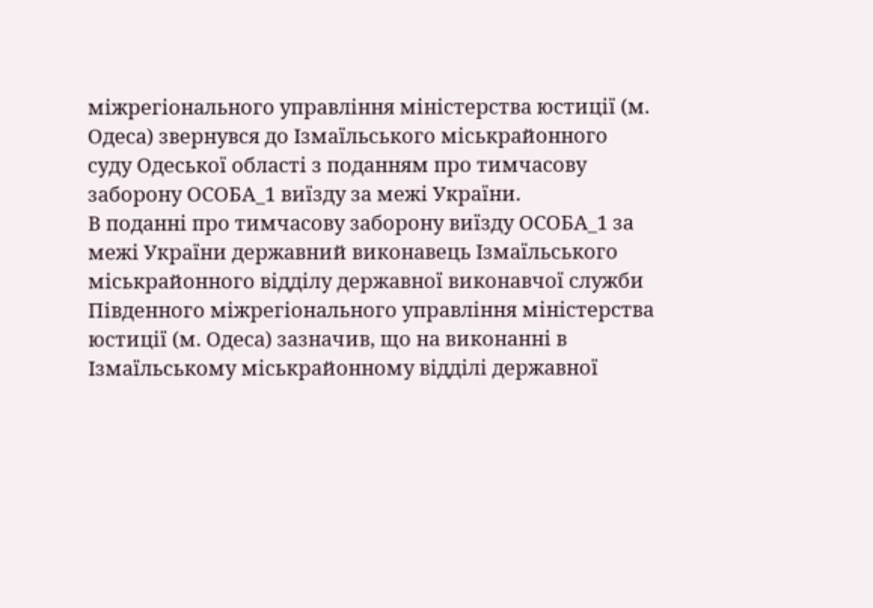міжрегіонального управління міністерства юстиції (м. Одеса) звернувся до Ізмаїльського міськрайонного суду Одеської області з поданням про тимчасову заборону ОСОБА_1 виїзду за межі України.
В поданні про тимчасову заборону виїзду ОСОБА_1 за межі України державний виконавець Ізмаїльського міськрайонного відділу державної виконавчої служби Південного міжрегіонального управління міністерства юстиції (м. Одеса) зазначив, що на виконанні в Ізмаїльському міськрайонному відділі державної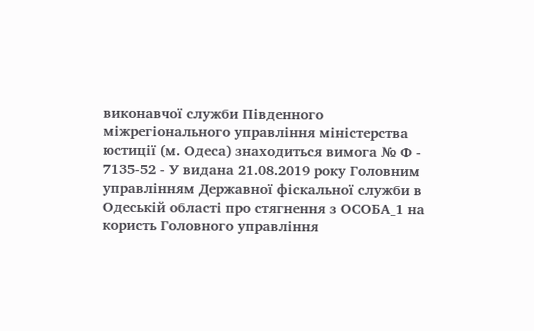виконавчої служби Південного міжрегіонального управління міністерства юстиції (м. Одеса) знаходиться вимога № Ф - 7135-52 - У видана 21.08.2019 року Головним управлінням Державної фіскальної служби в Одеській області про стягнення з ОСОБА_1 на користь Головного управління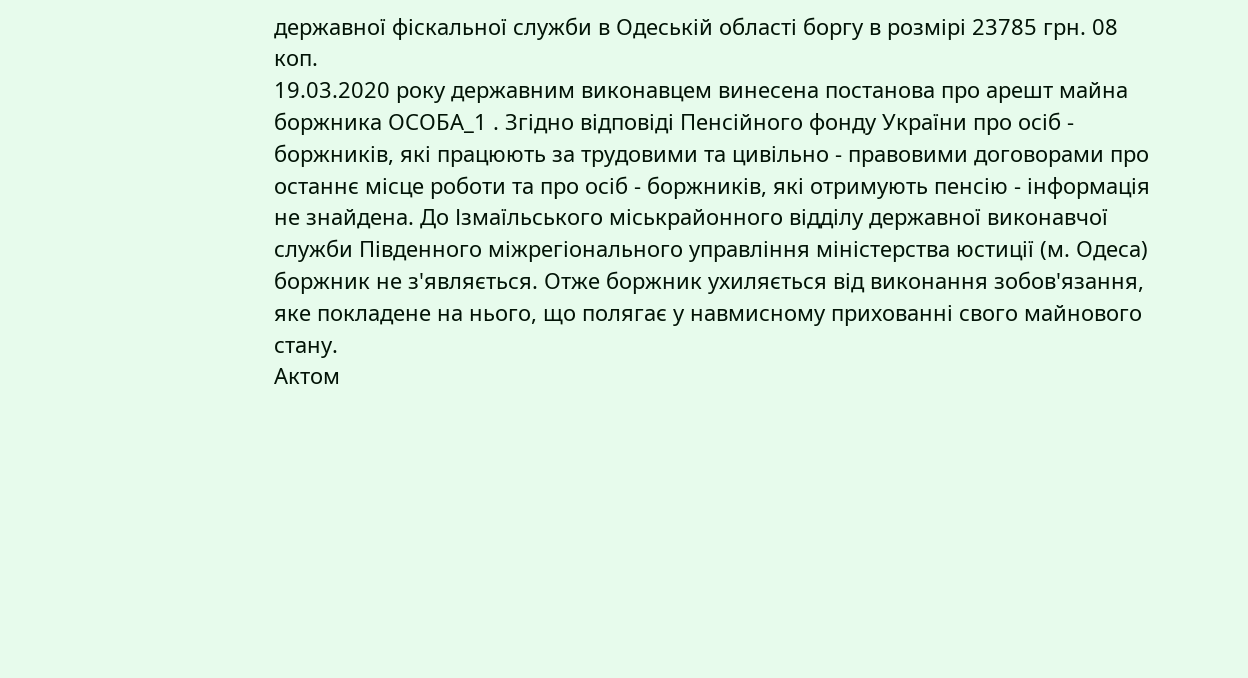державної фіскальної служби в Одеській області боргу в розмірі 23785 грн. 08 коп.
19.03.2020 року державним виконавцем винесена постанова про арешт майна боржника ОСОБА_1 . Згідно відповіді Пенсійного фонду України про осіб - боржників, які працюють за трудовими та цивільно - правовими договорами про останнє місце роботи та про осіб - боржників, які отримують пенсію - інформація не знайдена. До Ізмаїльського міськрайонного відділу державної виконавчої служби Південного міжрегіонального управління міністерства юстиції (м. Одеса) боржник не з'являється. Отже боржник ухиляється від виконання зобов'язання, яке покладене на нього, що полягає у навмисному прихованні свого майнового стану.
Актом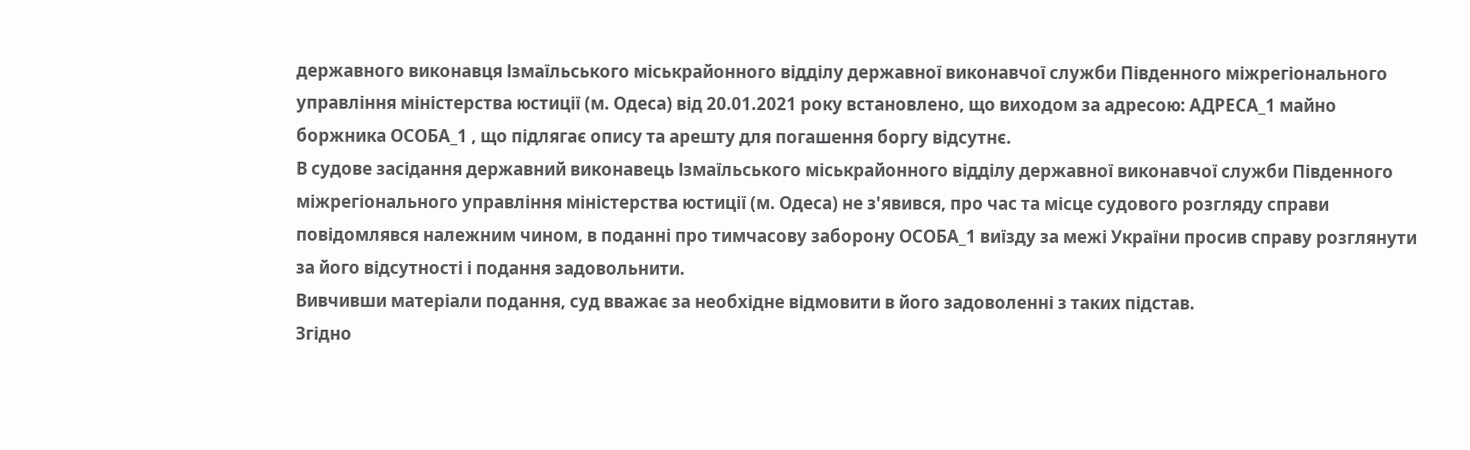державного виконавця Ізмаїльського міськрайонного відділу державної виконавчої служби Південного міжрегіонального управління міністерства юстиції (м. Одеса) від 20.01.2021 року встановлено, що виходом за адресою: АДРЕСА_1 майно боржника ОСОБА_1 , що підлягає опису та арешту для погашення боргу відсутнє.
В судове засідання державний виконавець Ізмаїльського міськрайонного відділу державної виконавчої служби Південного міжрегіонального управління міністерства юстиції (м. Одеса) не з'явився, про час та місце судового розгляду справи повідомлявся належним чином, в поданні про тимчасову заборону ОСОБА_1 виїзду за межі України просив справу розглянути за його відсутності і подання задовольнити.
Вивчивши матеріали подання, суд вважає за необхідне відмовити в його задоволенні з таких підстав.
Згідно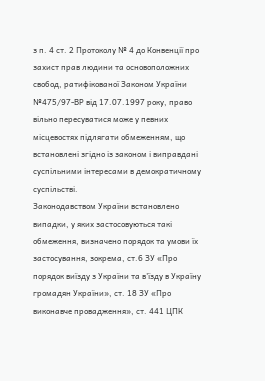з п. 4 ст. 2 Протоколу № 4 до Конвенції про захист прав людини та основоположних свобод, ратифікованої Законом України №475/97-ВР від 17.07.1997 року, право вільно пересуватися може у певних місцевостях підлягати обмеженням, що встановлені згідно із законом і виправдані суспільними інтересами в демократичному суспільстві.
Законодавством України встановлено випадки, у яких застосовуються такі обмеження, визначено порядок та умови їх застосування, зокрема, ст.6 ЗУ «Про порядок виїзду з України та в'їзду в Україну громадян України», ст. 18 ЗУ «Про виконавче провадження», ст. 441 ЦПК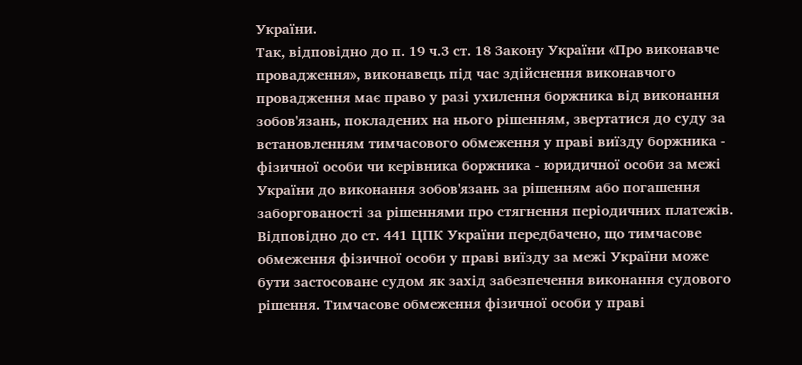України.
Так, відповідно до п. 19 ч.3 ст. 18 Закону України «Про виконавче провадження», виконавець під час здійснення виконавчого провадження має право у разі ухилення боржника від виконання зобов'язань, покладених на нього рішенням, звертатися до суду за встановленням тимчасового обмеження у праві виїзду боржника - фізичної особи чи керівника боржника - юридичної особи за межі України до виконання зобов'язань за рішенням або погашення заборгованості за рішеннями про стягнення періодичних платежів.
Відповідно до ст. 441 ЦПК України передбачено, що тимчасове обмеження фізичної особи у праві виїзду за межі України може бути застосоване судом як захід забезпечення виконання судового рішення. Тимчасове обмеження фізичної особи у праві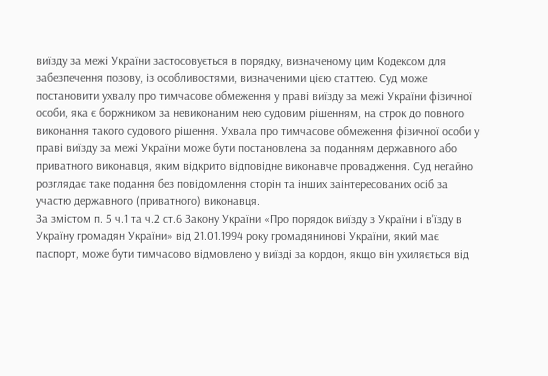виїзду за межі України застосовується в порядку, визначеному цим Кодексом для забезпечення позову, із особливостями, визначеними цією статтею. Суд може постановити ухвалу про тимчасове обмеження у праві виїзду за межі України фізичної особи, яка є боржником за невиконаним нею судовим рішенням, на строк до повного виконання такого судового рішення. Ухвала про тимчасове обмеження фізичної особи у праві виїзду за межі України може бути постановлена за поданням державного або приватного виконавця, яким відкрито відповідне виконавче провадження. Суд негайно розглядає таке подання без повідомлення сторін та інших заінтересованих осіб за участю державного (приватного) виконавця.
За змістом п. 5 ч.1 та ч.2 ст.6 Закону України «Про порядок виїзду з України і в'їзду в Україну громадян України» від 21.01.1994 року громадянинові України, який має паспорт, може бути тимчасово відмовлено у виїзді за кордон, якщо він ухиляється від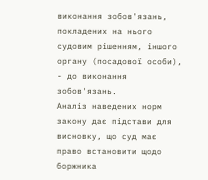виконання зобов'язань, покладених на нього судовим рішенням, іншого органу (посадової особи), - до виконання зобов'язань.
Аналіз наведених норм закону дає підстави для висновку, що суд має право встановити щодо боржника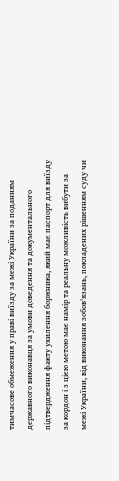тимчасове обмеження у праві виїзду за межі України за поданням державного виконавця за умови доведення та документального підтвердження факту ухилення боржника, який має паспорт для виїзду за кордон і з цією метою має намір та реальну можливість вибути за межі України, від виконання зобов'язань, покладених рішенням суду чи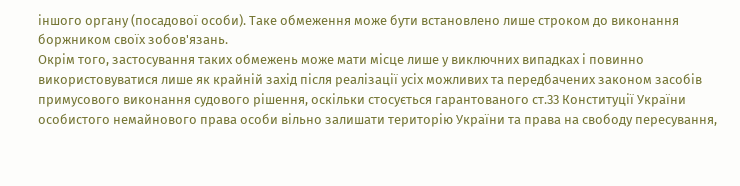іншого органу (посадової особи). Таке обмеження може бути встановлено лише строком до виконання боржником своїх зобов'язань.
Окрім того, застосування таких обмежень може мати місце лише у виключних випадках і повинно використовуватися лише як крайній захід після реалізації усіх можливих та передбачених законом засобів примусового виконання судового рішення, оскільки стосується гарантованого ст.33 Конституції України особистого немайнового права особи вільно залишати територію України та права на свободу пересування,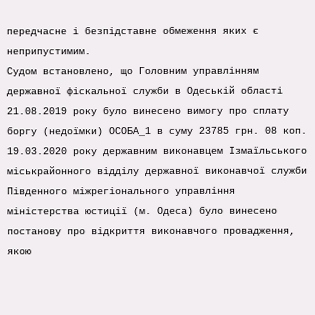передчасне і безпідставне обмеження яких є неприпустимим.
Судом встановлено, що Головним управлінням державної фіскальної служби в Одеській області 21.08.2019 року було винесено вимогу про сплату боргу (недоїмки) ОСОБА_1 в суму 23785 грн. 08 коп.
19.03.2020 року державним виконавцем Ізмаїльського міськрайонного відділу державної виконавчої служби Південного міжрегіонального управління міністерства юстиції (м. Одеса) було винесено постанову про відкриття виконавчого провадження, якою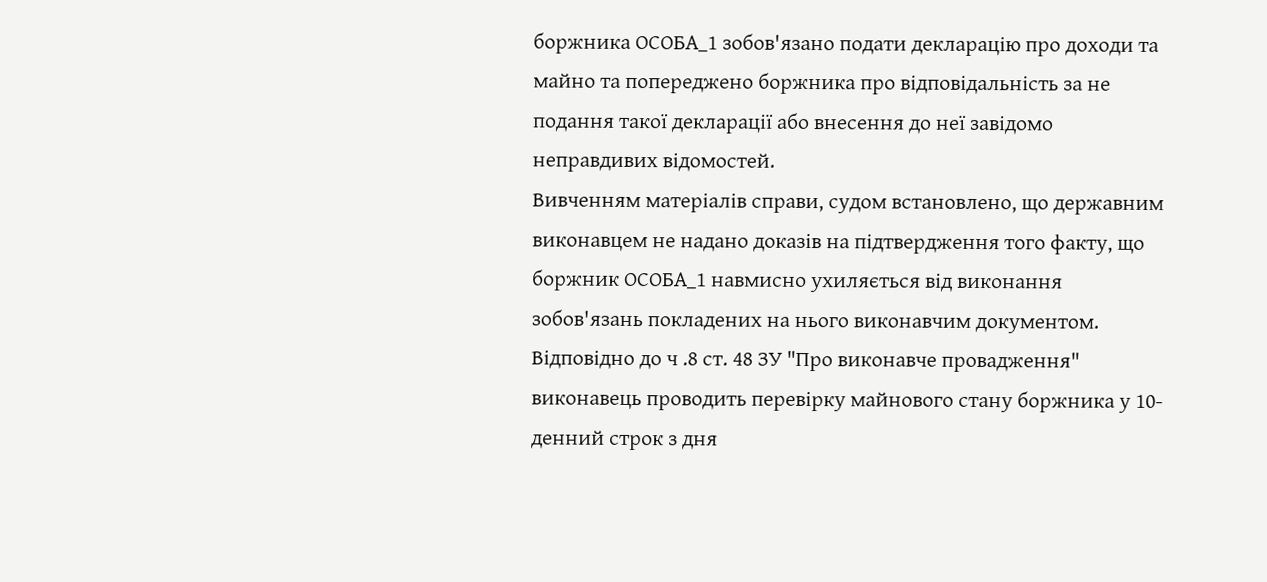боржника ОСОБА_1 зобов'язано подати декларацію про доходи та майно та попереджено боржника про відповідальність за не подання такої декларації або внесення до неї завідомо неправдивих відомостей.
Вивченням матеріалів справи, судом встановлено, що державним виконавцем не надано доказів на підтвердження того факту, що боржник ОСОБА_1 навмисно ухиляється від виконання зобов'язань покладених на нього виконавчим документом.
Відповідно до ч .8 ст. 48 ЗУ "Про виконавче провадження" виконавець проводить перевірку майнового стану боржника у 10-денний строк з дня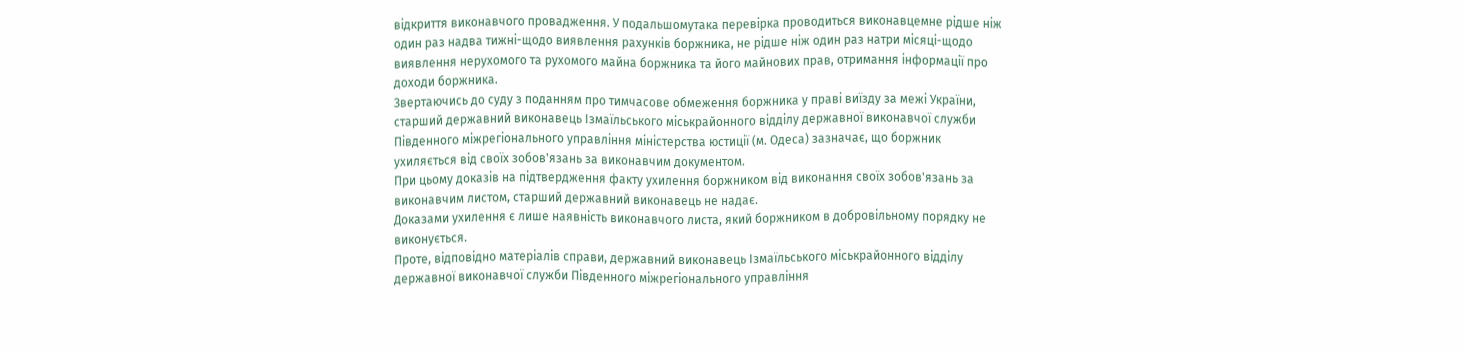відкриття виконавчого провадження. У подальшомутака перевірка проводиться виконавцемне рідше ніж один раз надва тижні-щодо виявлення рахунків боржника, не рідше ніж один раз натри місяці-щодо виявлення нерухомого та рухомого майна боржника та його майнових прав, отримання інформації про доходи боржника.
Звертаючись до суду з поданням про тимчасове обмеження боржника у праві виїзду за межі України, старший державний виконавець Ізмаїльського міськрайонного відділу державної виконавчої служби Південного міжрегіонального управління міністерства юстиції (м. Одеса) зазначає, що боржник ухиляється від своїх зобов'язань за виконавчим документом.
При цьому доказів на підтвердження факту ухилення боржником від виконання своїх зобов'язань за виконавчим листом, старший державний виконавець не надає.
Доказами ухилення є лише наявність виконавчого листа, який боржником в добровільному порядку не виконується.
Проте, відповідно матеріалів справи, державний виконавець Ізмаїльського міськрайонного відділу державної виконавчої служби Південного міжрегіонального управління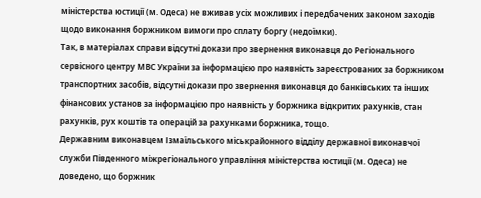міністерства юстиції (м. Одеса) не вживав усіх можливих і передбачених законом заходів щодо виконання боржником вимоги про сплату боргу (недоїмки).
Так, в матеріалах справи відсутні докази про звернення виконавця до Регіонального сервісного центру МВС України за інформацією про наявність зареєстрованих за боржником транспортних засобів, відсутні докази про звернення виконавця до банківських та інших фінансових установ за інформацією про наявність у боржника відкритих рахунків, стан рахунків, рух коштів та операцій за рахунками боржника, тощо.
Державним виконавцем Ізмаїльського міськрайонного відділу державної виконавчої служби Південного міжрегіонального управління міністерства юстиції (м. Одеса) не доведено, що боржник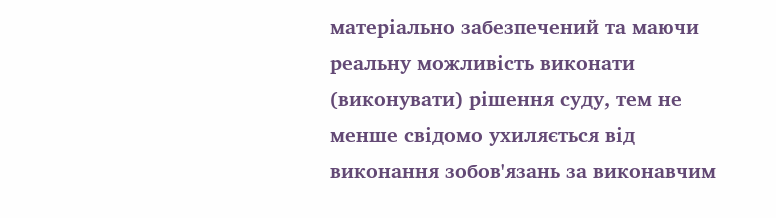матеріально забезпечений та маючи реальну можливість виконати (виконувати) рішення суду, тем не менше свідомо ухиляється від виконання зобов'язань за виконавчим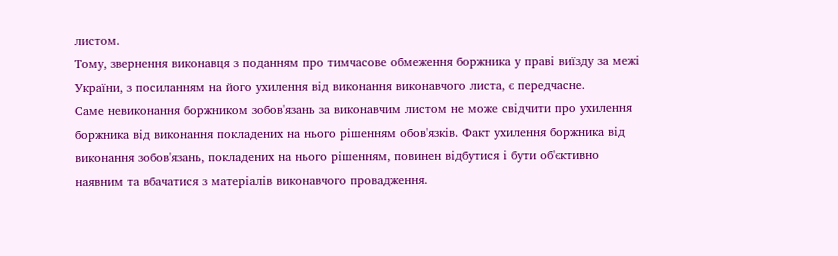листом.
Тому, звернення виконавця з поданням про тимчасове обмеження боржника у праві виїзду за межі України, з посиланням на його ухилення від виконання виконавчого листа, є передчасне.
Саме невиконання боржником зобов'язань за виконавчим листом не може свідчити про ухилення боржника від виконання покладених на нього рішенням обов'язків. Факт ухилення боржника від виконання зобов'язань, покладених на нього рішенням, повинен відбутися і бути об'єктивно наявним та вбачатися з матеріалів виконавчого провадження.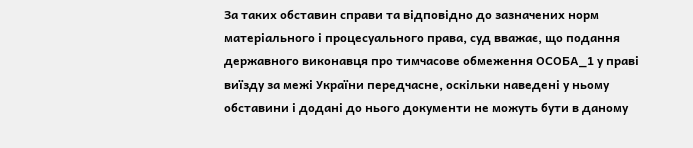За таких обставин справи та відповідно до зазначених норм матеріального і процесуального права, суд вважає, що подання державного виконавця про тимчасове обмеження ОСОБА_1 у праві виїзду за межі України передчасне, оскільки наведені у ньому обставини і додані до нього документи не можуть бути в даному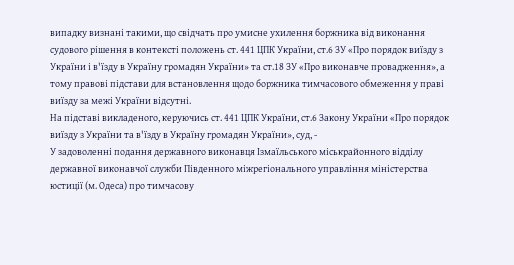випадку визнані такими, що свідчать про умисне ухилення боржника від виконання судового рішення в контексті положень ст. 441 ЦПК України, ст.6 ЗУ «Про порядок виїзду з України і в'їзду в Україну громадян України» та ст.18 ЗУ «Про виконавче провадження», а тому правові підстави для встановлення щодо боржника тимчасового обмеження у праві виїзду за межі України відсутні.
На підставі викладеного, керуючись ст. 441 ЦПК України, ст.6 Закону України «Про порядок виїзду з України та в'їзду в Україну громадян України», суд, -
У задоволенні подання державного виконавця Ізмаїльського міськрайонного відділу державної виконавчої служби Південного міжрегіонального управління міністерства юстиції (м. Одеса) про тимчасову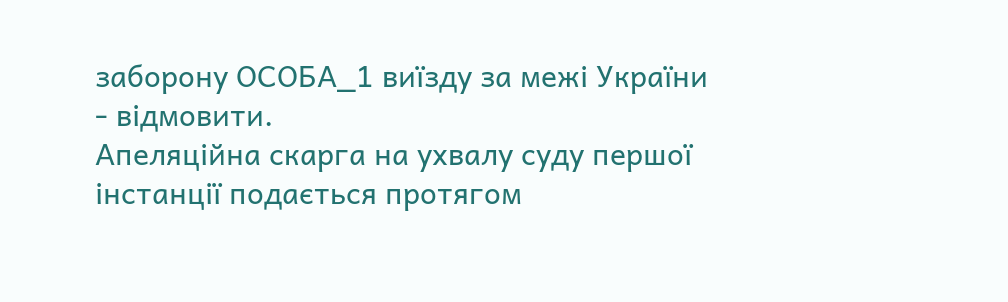заборону ОСОБА_1 виїзду за межі України - відмовити.
Апеляційна скарга на ухвалу суду першої інстанції подається протягом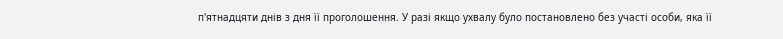п'ятнадцяти днів з дня її проголошення. У разі якщо ухвалу було постановлено без участі особи, яка її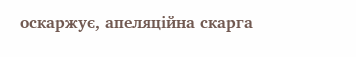оскаржує, апеляційна скарга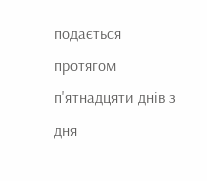подається протягом п'ятнадцяти днів з дня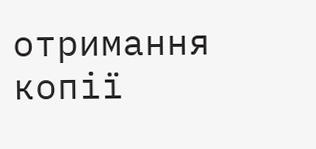отримання копії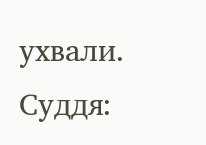ухвали.
Суддя: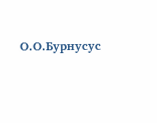О.О.Бурнусус